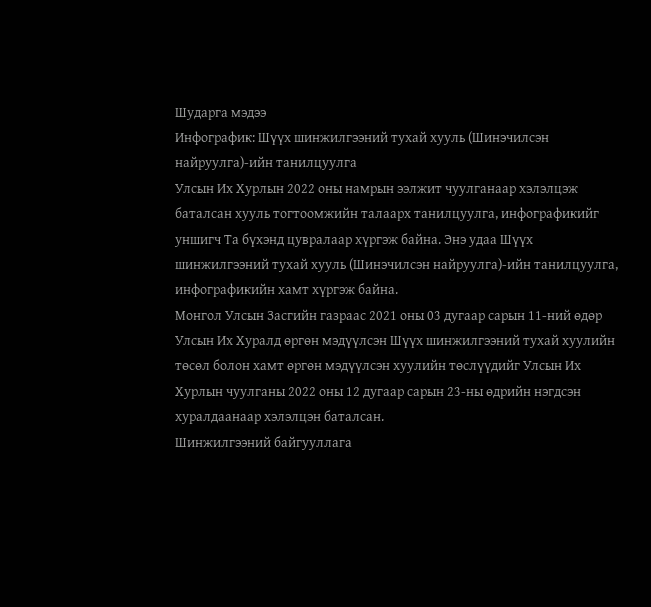Шударга мэдээ
Инфографик: Шүүх шинжилгээний тухай хууль (Шинэчилсэн найруулга)-ийн танилцуулга
Улсын Их Хурлын 2022 оны намрын ээлжит чуулганаар хэлэлцэж баталсан хууль тогтоомжийн талаарх танилцуулга, инфографикийг уншигч Та бүхэнд цувралаар хүргэж байна. Энэ удаа Шүүх шинжилгээний тухай хууль (Шинэчилсэн найруулга)-ийн танилцуулга, инфографикийн хамт хүргэж байна.
Монгол Улсын Засгийн газраас 2021 оны 03 дугаар сарын 11-ний өдөр Улсын Их Хуралд өргөн мэдүүлсэн Шүүх шинжилгээний тухай хуулийн төсөл болон хамт өргөн мэдүүлсэн хуулийн төслүүдийг Улсын Их Хурлын чуулганы 2022 оны 12 дугаар сарын 23-ны өдрийн нэгдсэн хуралдаанаар хэлэлцэн баталсан.
Шинжилгээний байгууллага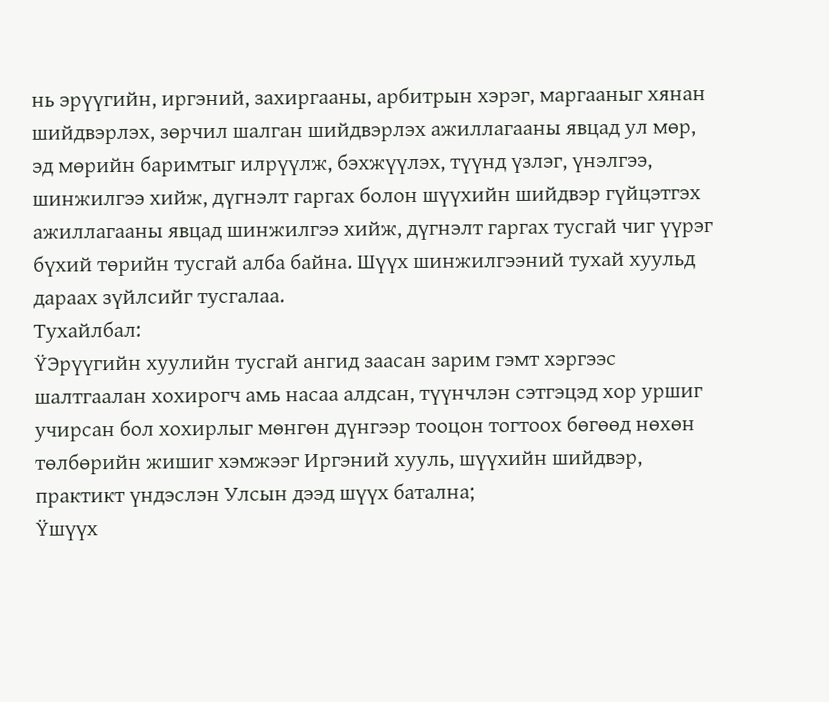нь эрүүгийн, иргэний, захиргааны, арбитрын хэрэг, маргааныг хянан шийдвэрлэх, зөрчил шалган шийдвэрлэх ажиллагааны явцад ул мөр, эд мөрийн баримтыг илрүүлж, бэхжүүлэх, түүнд үзлэг, үнэлгээ, шинжилгээ хийж, дүгнэлт гаргах болон шүүхийн шийдвэр гүйцэтгэх ажиллагааны явцад шинжилгээ хийж, дүгнэлт гаргах тусгай чиг үүрэг бүхий төрийн тусгай алба байна. Шүүх шинжилгээний тухай хуульд дараах зүйлсийг тусгалаа.
Тухайлбал:
ŸЭрүүгийн хуулийн тусгай ангид заасан зарим гэмт хэргээс шалтгаалан хохирогч амь насаа алдсан, түүнчлэн сэтгэцэд хор уршиг учирсан бол хохирлыг мөнгөн дүнгээр тооцон тогтоох бөгөөд нөхөн төлбөрийн жишиг хэмжээг Иргэний хууль, шүүхийн шийдвэр, практикт үндэслэн Улсын дээд шүүх батална;
Ÿшүүх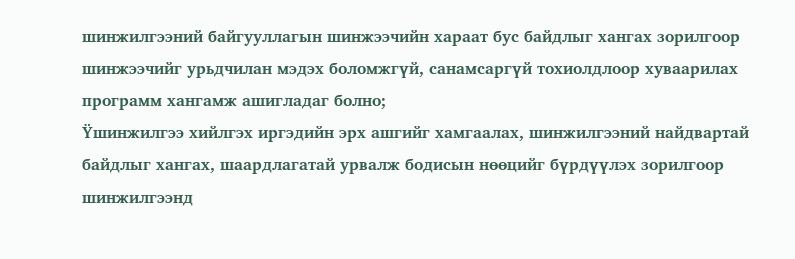шинжилгээний байгууллагын шинжээчийн хараат бус байдлыг хангах зорилгоор шинжээчийг урьдчилан мэдэх боломжгүй, санамсаргүй тохиолдлоор хуваарилах программ хангамж ашигладаг болно;
Ÿшинжилгээ хийлгэх иргэдийн эрх ашгийг хамгаалах, шинжилгээний найдвартай байдлыг хангах, шаардлагатай урвалж бодисын нөөцийг бүрдүүлэх зорилгоор шинжилгээнд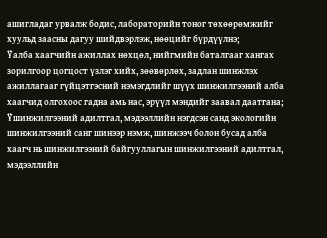ашигладаг урвалж бодис, лабораторийн тоног төхөөрөмжийг хуульд заасны дагуу шийдвэрлэж, нөөцийг бүрдүүлнэ;
Ÿалба хаагчийн ажиллах нөхцөл, нийгмийн баталгааг хангах зорилгоор цогцост үзлэг хийх, зөөвөрлөх, задлан шинжлэх ажиллагааг гүйцэтгэсний нэмэгдлийг шүүх шинжилгээний алба хаагчид олгохоос гадна амь нас, эрүүл мэндийг заавал даатгана;
Ÿшинжилгээний адилтгал, мэдээллийн нэгдсэн санд экологийн шинжилгээний санг шинээр нэмж, шинжээч болон бусад алба хаагч нь шинжилгээний байгууллагын шинжилгээний адилтгал, мэдээллийн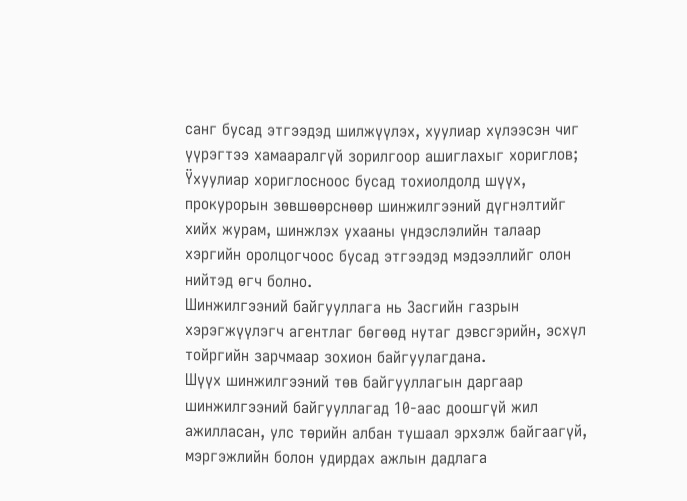санг бусад этгээдэд шилжүүлэх, хуулиар хүлээсэн чиг үүрэгтээ хамааралгүй зорилгоор ашиглахыг хориглов;
Ÿхуулиар хориглосноос бусад тохиолдолд шүүх, прокурорын зөвшөөрснөөр шинжилгээний дүгнэлтийг хийх журам, шинжлэх ухааны үндэслэлийн талаар хэргийн оролцогчоос бусад этгээдэд мэдээллийг олон нийтэд өгч болно.
Шинжилгээний байгууллага нь Засгийн газрын хэрэгжүүлэгч агентлаг бөгөөд нутаг дэвсгэрийн, эсхүл тойргийн зарчмаар зохион байгуулагдана.
Шүүх шинжилгээний төв байгууллагын даргаар шинжилгээний байгууллагад 10-аас доошгүй жил ажилласан, улс төрийн албан тушаал эрхэлж байгаагүй, мэргэжлийн болон удирдах ажлын дадлага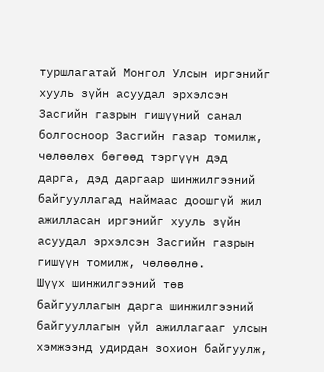туршлагатай Монгол Улсын иргэнийг хууль зүйн асуудал эрхэлсэн Засгийн газрын гишүүний санал болгосноор Засгийн газар томилж, чөлөөлөх бөгөөд тэргүүн дэд дарга, дэд даргаар шинжилгээний байгууллагад наймаас доошгүй жил ажилласан иргэнийг хууль зүйн асуудал эрхэлсэн Засгийн газрын гишүүн томилж, чөлөөлнө.
Шүүх шинжилгээний төв байгууллагын дарга шинжилгээний байгууллагын үйл ажиллагааг улсын хэмжээнд удирдан зохион байгуулж,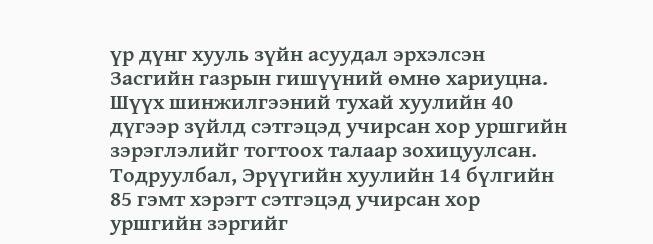үр дүнг хууль зүйн асуудал эрхэлсэн Засгийн газрын гишүүний өмнө хариуцна.
Шүүх шинжилгээний тухай хуулийн 40 дүгээр зүйлд сэтгэцэд учирсан хор уршгийн зэрэглэлийг тогтоох талаар зохицуулсан. Тодруулбал, Эрүүгийн хуулийн 14 бүлгийн 85 гэмт хэрэгт сэтгэцэд учирсан хор уршгийн зэргийг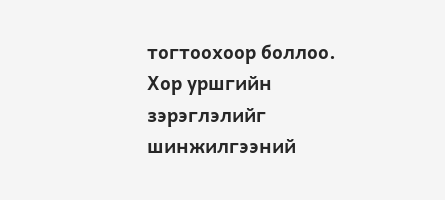тогтоохоор боллоо.
Хор уршгийн зэрэглэлийг шинжилгээний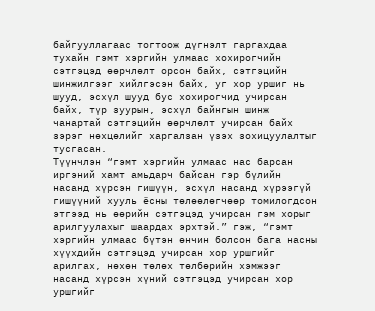байгууллагаас тогтоож дүгнэлт гаргахдаа тухайн гэмт хэргийн улмаас хохирогчийн сэтгэцэд өөрчлөлт орсон байх, сэтгэцийн шинжилгээг хийлгэсэн байх, уг хор уршиг нь шууд, эсхүл шууд бус хохирогчид учирсан байх, түр зуурын, эсхүл байнгын шинж чанартай сэтгэцийн өөрчлөлт учирсан байх зэрэг нөхцөлийг харгалзан үзэх зохицуулалтыг тусгасан.
Түүнчлэн “гэмт хэргийн улмаас нас барсан иргэний хамт амьдарч байсан гэр бүлийн насанд хүрсэн гишүүн, эсхүл насанд хүрээгүй гишүүний хууль ёсны төлөөлөгчөөр томилогдсон этгээд нь өөрийн сэтгэцэд учирсан гэм хорыг арилгуулахыг шаардах эрхтэй.” гэж, “гэмт хэргийн улмаас бүтэн өнчин болсон бага насны хүүхдийн сэтгэцэд учирсан хор уршгийг арилгах, нөхөн төлөх төлбөрийн хэмжээг насанд хүрсэн хүний сэтгэцэд учирсан хор уршгийг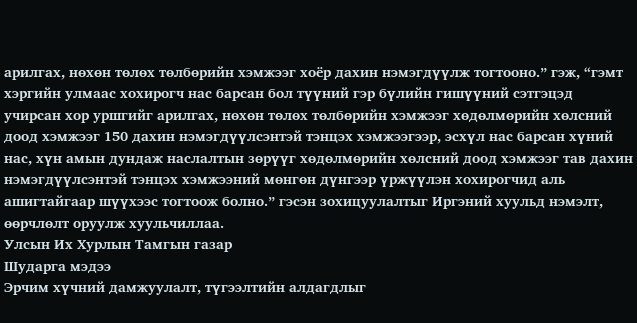арилгах, нөхөн төлөх төлбөрийн хэмжээг хоёр дахин нэмэгдүүлж тогтооно.” гэж, “гэмт хэргийн улмаас хохирогч нас барсан бол түүний гэр бүлийн гишүүний сэтгэцэд учирсан хор уршгийг арилгах, нөхөн төлөх төлбөрийн хэмжээг хөдөлмөрийн хөлсний доод хэмжээг 150 дахин нэмэгдүүлсэнтэй тэнцэх хэмжээгээр, эсхүл нас барсан хүний нас, хүн амын дундаж наслалтын зөрүүг хөдөлмөрийн хөлсний доод хэмжээг тав дахин нэмэгдүүлсэнтэй тэнцэх хэмжээний мөнгөн дүнгээр үржүүлэн хохирогчид аль ашигтайгаар шүүхээс тогтоож болно.” гэсэн зохицуулалтыг Иргэний хуульд нэмэлт, өөрчлөлт оруулж хуульчиллаа.
Улсын Их Хурлын Тамгын газар
Шударга мэдээ
Эрчим хүчний дамжуулалт, түгээлтийн алдагдлыг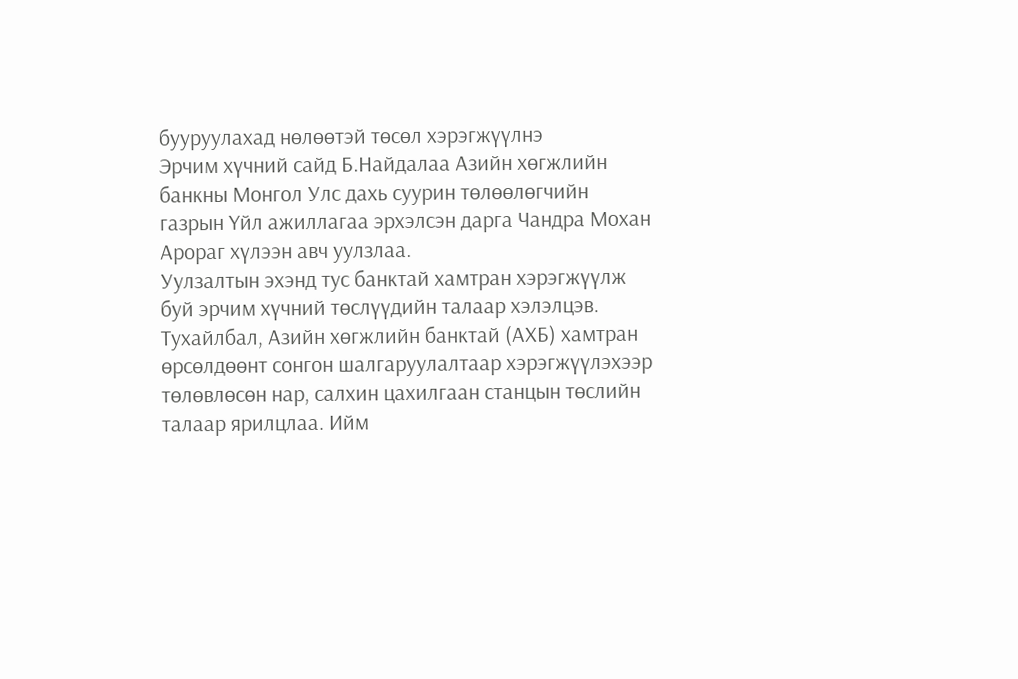бууруулахад нөлөөтэй төсөл хэрэгжүүлнэ
Эрчим хүчний сайд Б.Найдалаа Азийн хөгжлийн банкны Монгол Улс дахь суурин төлөөлөгчийн газрын Үйл ажиллагаа эрхэлсэн дарга Чандра Мохан Арораг хүлээн авч уулзлаа.
Уулзалтын эхэнд тус банктай хамтран хэрэгжүүлж буй эрчим хүчний төслүүдийн талаар хэлэлцэв. Тухайлбал, Азийн хөгжлийн банктай (АХБ) хамтран өрсөлдөөнт сонгон шалгаруулалтаар хэрэгжүүлэхээр төлөвлөсөн нар, салхин цахилгаан станцын төслийн талаар ярилцлаа. Ийм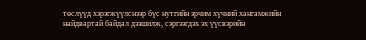төслүүд хэрэгжүүлснээр бүс нутгийн эрчим хүчний хангамжийн найдвартай байдал дээшилж, сэргээгдэх эх үүсвэрийн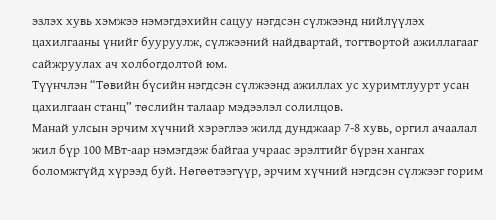эзлэх хувь хэмжээ нэмэгдэхийн сацуу нэгдсэн сүлжээнд нийлүүлэх цахилгааны үнийг бууруулж, сүлжээний найдвартай, тогтвортой ажиллагааг сайжруулах ач холбогдолтой юм.
Түүнчлэн “Төвийн бүсийн нэгдсэн сүлжээнд ажиллах ус хуримтлуурт усан цахилгаан станц” төслийн талаар мэдээлэл солилцов.
Манай улсын эрчим хүчний хэрэглээ жилд дунджаар 7-8 хувь, оргил ачаалал жил бүр 100 МВт-аар нэмэгдэж байгаа учраас эрэлтийг бүрэн хангах боломжгүйд хүрээд буй. Нөгөөтээгүүр, эрчим хүчний нэгдсэн сүлжээг горим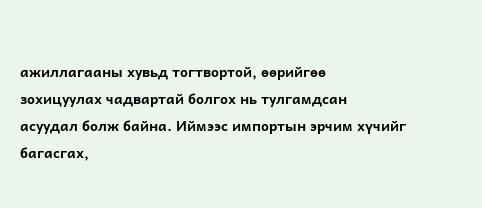ажиллагааны хувьд тогтвортой, өөрийгөө зохицуулах чадвартай болгох нь тулгамдсан асуудал болж байна. Иймээс импортын эрчим хүчийг багасгах,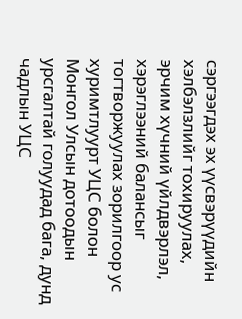сэргээгдэх эх үүсвэрүүдийн хэлбэлзлийг тохируулах, эрчим хүчний үйлдвэрлэл, хэрэглээний балансыг тогтворжуулах зорилгоор ус хуримтлуурт УЦС болон Монгол Улсын дотоодын урсгалтай голуудад бага, дунд чадлын УЦС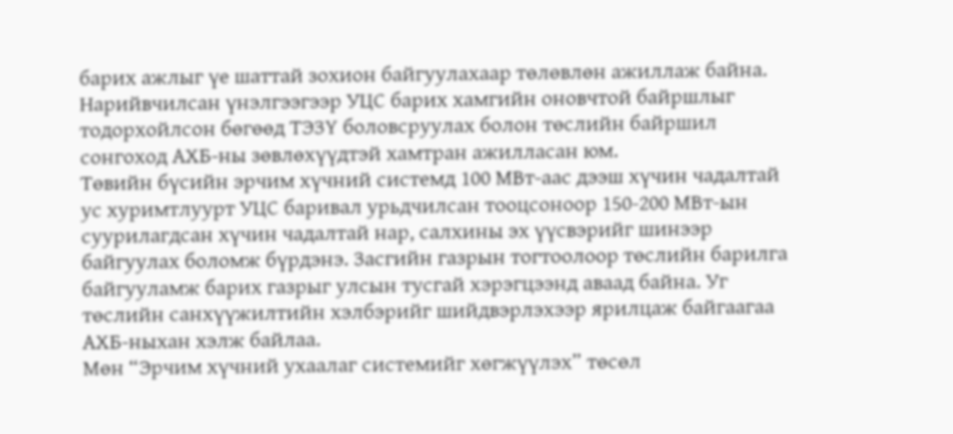барих ажлыг үе шаттай зохион байгуулахаар төлөвлөн ажиллаж байна. Нарийвчилсан үнэлгээгээр УЦС барих хамгийн оновчтой байршлыг тодорхойлсон бөгөөд ТЭЗҮ боловсруулах болон төслийн байршил сонгоход АХБ-ны зөвлөхүүдтэй хамтран ажилласан юм.
Төвийн бүсийн эрчим хүчний системд 100 МВт-аас дээш хүчин чадалтай ус хуримтлуурт УЦС баривал урьдчилсан тооцсоноор 150-200 МВт-ын суурилагдсан хүчин чадалтай нар, салхины эх үүсвэрийг шинээр байгуулах боломж бүрдэнэ. Засгийн газрын тогтоолоор төслийн барилга байгууламж барих газрыг улсын тусгай хэрэгцээнд аваад байна. Уг төслийн санхүүжилтийн хэлбэрийг шийдвэрлэхээр ярилцаж байгаагаа АХБ-ныхан хэлж байлаа.
Мөн “Эрчим хүчний ухаалаг системийг хөгжүүлэх” төсөл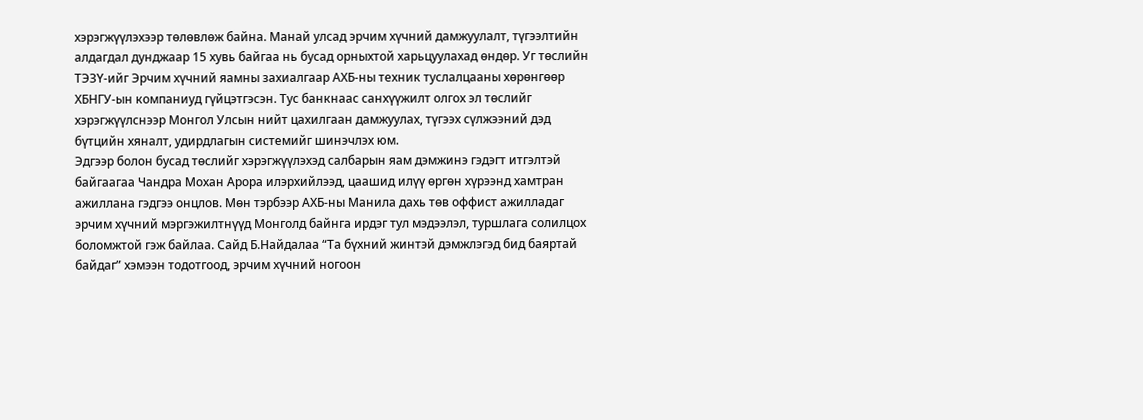хэрэгжүүлэхээр төлөвлөж байна. Манай улсад эрчим хүчний дамжуулалт, түгээлтийн алдагдал дунджаар 15 хувь байгаа нь бусад орныхтой харьцуулахад өндөр. Уг төслийн ТЭЗҮ-ийг Эрчим хүчний яамны захиалгаар АХБ-ны техник туслалцааны хөрөнгөөр ХБНГУ-ын компаниуд гүйцэтгэсэн. Тус банкнаас санхүүжилт олгох эл төслийг хэрэгжүүлснээр Монгол Улсын нийт цахилгаан дамжуулах, түгээх сүлжээний дэд бүтцийн хяналт, удирдлагын системийг шинэчлэх юм.
Эдгээр болон бусад төслийг хэрэгжүүлэхэд салбарын яам дэмжинэ гэдэгт итгэлтэй байгаагаа Чандра Мохан Арора илэрхийлээд, цаашид илүү өргөн хүрээнд хамтран ажиллана гэдгээ онцлов. Мөн тэрбээр АХБ-ны Манила дахь төв оффист ажилладаг эрчим хүчний мэргэжилтнүүд Монголд байнга ирдэг тул мэдээлэл, туршлага солилцох боломжтой гэж байлаа. Сайд Б.Найдалаа “Та бүхний жинтэй дэмжлэгэд бид баяртай байдаг” хэмээн тодотгоод, эрчим хүчний ногоон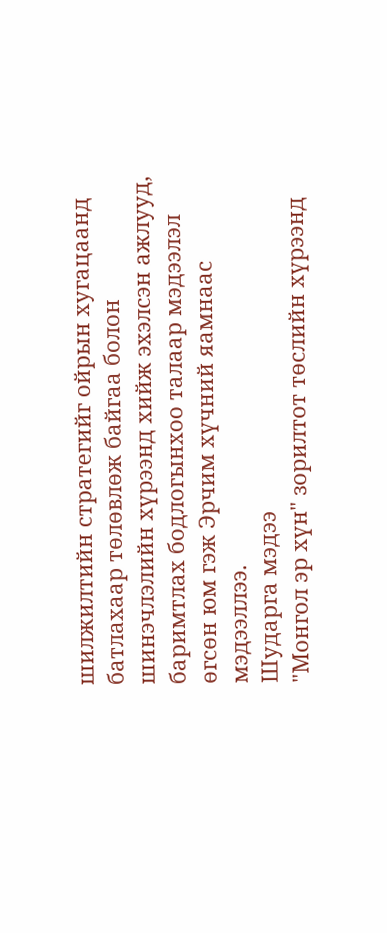шилжилтийн стратегийг ойрын хугацаанд батлахаар төлөвлөж байгаа болон шинэчлэлийн хүрээнд хийж эхэлсэн ажлууд, баримтлах бодлогынхоо талаар мэдээлэл өгсөн юм гэж Эрчим хүчний яамнаас мэдээллээ.
Шударга мэдээ
"Монгол эр хүн" зорилтот төслийн хүрээнд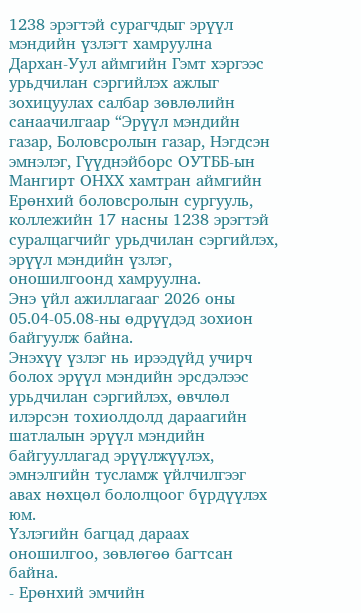1238 эрэгтэй сурагчдыг эрүүл мэндийн үзлэгт хамруулна
Дархан-Уул аймгийн Гэмт хэргээс урьдчилан сэргийлэх ажлыг зохицуулах салбар зөвлөлийн санаачилгаар “Эрүүл мэндийн газар, Боловсролын газар, Нэгдсэн эмнэлэг, Гүүднэйборс ОУТББ-ын Мангирт ОНХХ хамтран аймгийн Ерөнхий боловсролын сургууль, коллежийн 17 насны 1238 эрэгтэй суралцагчийг урьдчилан сэргийлэх, эрүүл мэндийн үзлэг, оношилгоонд хамруулна.
Энэ үйл ажиллагааг 2026 оны 05.04-05.08-ны өдрүүдэд зохион байгуулж байна.
Энэхүү үзлэг нь ирээдүйд учирч болох эрүүл мэндийн эрсдэлээс урьдчилан сэргийлэх, өвчлөл илэрсэн тохиолдолд дараагийн шатлалын эрүүл мэндийн байгууллагад эрүүлжүүлэх, эмнэлгийн тусламж үйлчилгээг авах нөхцөл бололцоог бүрдүүлэх юм.
Үзлэгийн багцад дараах оношилгоо, зөвлөгөө багтсан байна.
- Ерөнхий эмчийн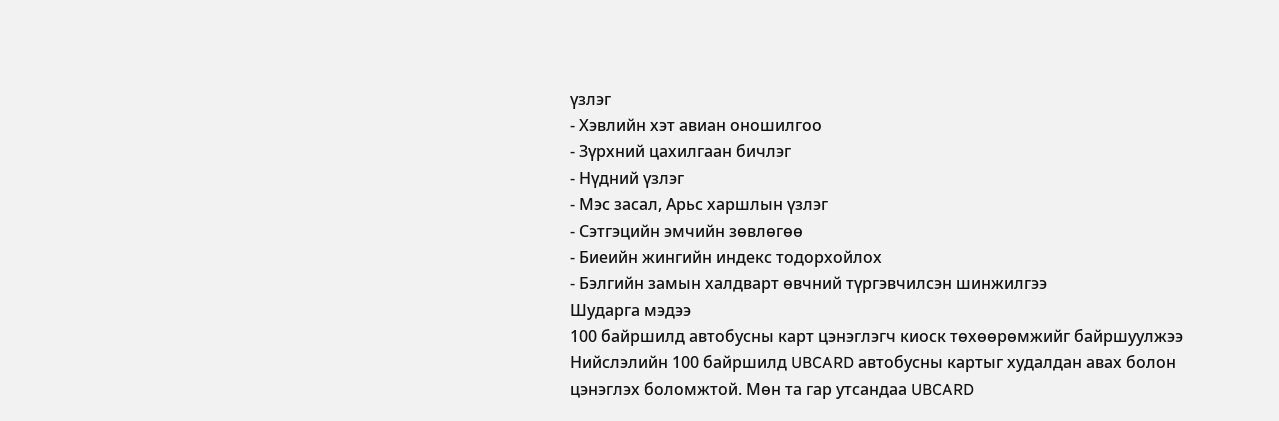үзлэг
- Хэвлийн хэт авиан оношилгоо
- Зүрхний цахилгаан бичлэг
- Нүдний үзлэг
- Мэс засал, Арьс харшлын үзлэг
- Сэтгэцийн эмчийн зөвлөгөө
- Биеийн жингийн индекс тодорхойлох
- Бэлгийн замын халдварт өвчний түргэвчилсэн шинжилгээ
Шударга мэдээ
100 байршилд автобусны карт цэнэглэгч киоск төхөөрөмжийг байршуулжээ
Нийслэлийн 100 байршилд UBCARD автобусны картыг худалдан авах болон цэнэглэх боломжтой. Мөн та гар утсандаа UBCARD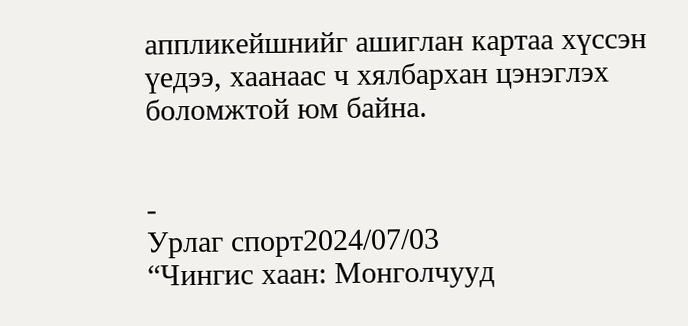аппликейшнийг ашиглан картаа хүссэн үедээ, хаанаас ч хялбархан цэнэглэх боломжтой юм байна.


-
Урлаг спорт2024/07/03
“Чингис хаан: Монголчууд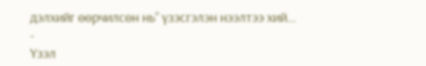дэлхийг өөрчилсөн нь” үзэсгэлэн нээлтээ хий...
-
Үзэл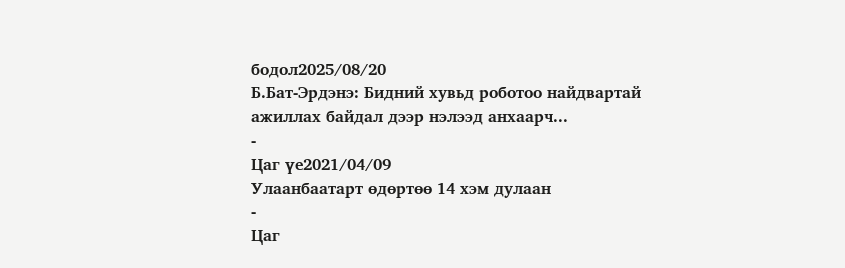бодол2025/08/20
Б.Бат-Эрдэнэ: Бидний хувьд роботоо найдвартай ажиллах байдал дээр нэлээд анхаарч...
-
Цаг үе2021/04/09
Улаанбаатарт өдөртөө 14 хэм дулаан
-
Цаг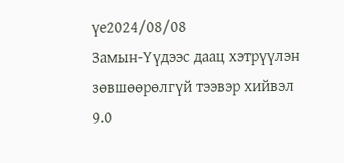үе2024/08/08
Замын-Үүдээс даац хэтрүүлэн зөвшөөрөлгүй тээвэр хийвэл 9.0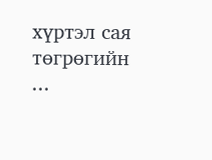хүртэл сая төгрөгийн ...